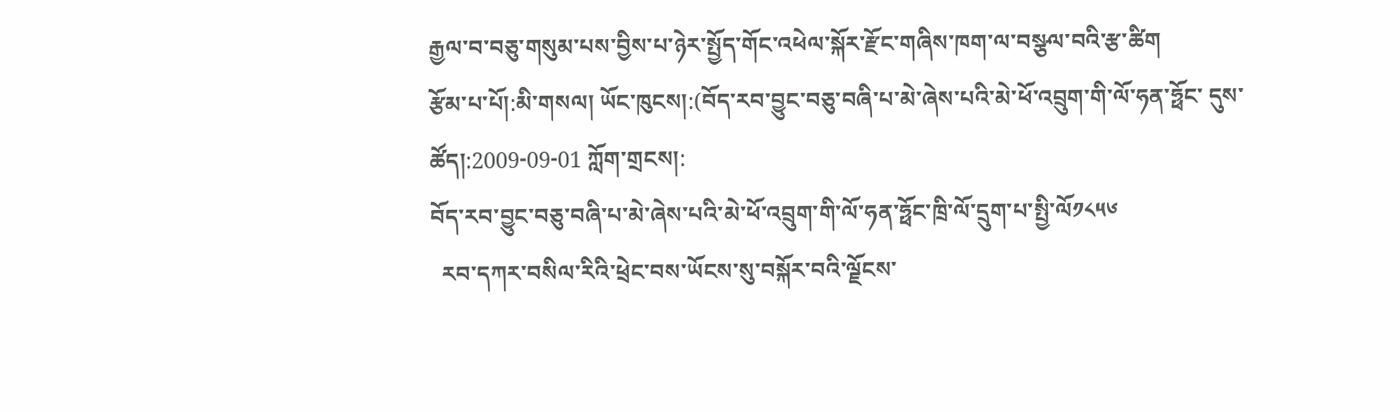རྒྱལ་བ་བཅུ་གསུམ་པས་བྱིས་པ་ཉེར་སྤྱོད་གོང་འཕེལ་སྐོར་རྫོང་གཞིས་ཁག་ལ་བསྩལ་བའི་རྩ་ཚིག
རྩོམ་པ་པོ།:མི་གསལ། ཡོང་ཁུངས།:(བོད་རབ་བྱུང་བཅུ་བཞི་པ་མེ་ཞེས་པའི་མེ་ཕོ་འབྲུག་གི་ལོ་ཧན་ཧྥོང་ དུས་ཚོད།:2009-09-01 ཀློག་གྲངས།:
བོད་རབ་བྱུང་བཅུ་བཞི་པ་མེ་ཞེས་པའི་མེ་ཕོ་འབྲུག་གི་ལོ་ཧན་ཧྥོང་ཁྲི་ལོ་དྲུག་པ་སྤྱི་ལོ༡༨༥༦
  རབ་དཀར་བསིལ་རིའི་ཕྲེང་བས་ཡོངས་སུ་བསྐོར་བའི་ལྗོངས་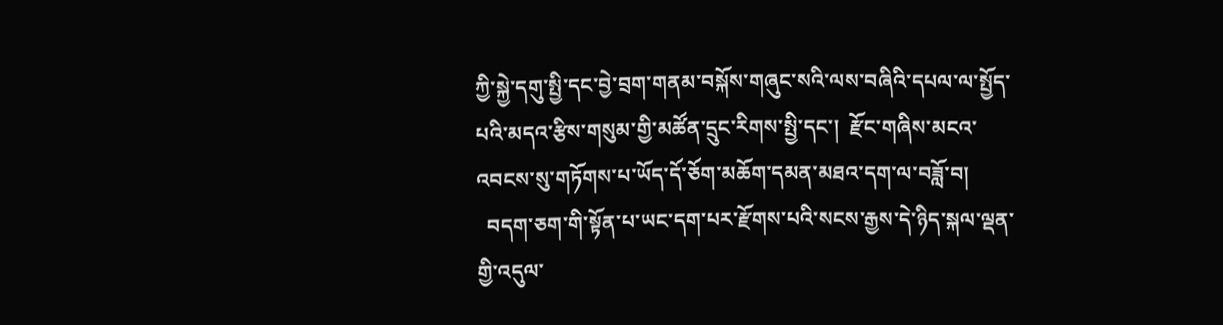ཀྱི་སྐྱེ་དགུ་སྤྱི་དང་བྱེ་བྲག་གནམ་བསྐོས་གཞུང་སའི་ལས་བཞིའི་དཔལ་ལ་སྤྱོད་པའི་མདའ་རྩིས་གསུམ་གྱི་མཚོན་དྲུང་རིགས་སྤྱི་དང་།  རྫོང་གཞིས་མངའ་འབངས་སུ་གཏོགས་པ་ཡོད་དོ་ཅོག་མཆོག་དམན་མཐའ་དག་ལ་བཟློ་བ།
  བདག་ཅག་གི་སྟོན་པ་ཡང་དག་པར་རྫོགས་པའི་སངས་རྒྱས་དེ་ཉིད་སྐལ་ལྡན་གྱི་འདུལ་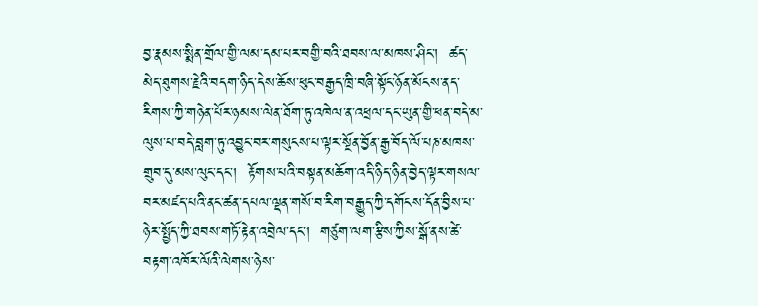བྱ་རྣམས་སྨིན་གྲོལ་གྱི་ལམ་དམ་པར་བགྱི་བའི་ཐབས་ལ་མཁས་ཤིང་།  ཚད་མེད་ཐུགས་རྗེའི་བདག་ཉིད་དེས་ཆོས་ཕུང་བརྒྱད་ཁྲི་བཞི་སྟོང་ཉོན་མོངས་ནད་རིགས་ཀྱི་གཉེན་པོར་ཉམས་ལེན་ཐོག་ཏུ་འཁེལ་ན་འཕྲལ་དང་ཡུན་གྱི་ཕན་བདེ་མ་ལུས་པ་བདེ་བླག་ཏུ་འབྱུང་བར་གསུངས་པ་ལྟར་སྔོན་བྱོན་རྒྱ་བོད་ལོ་པཎ་མཁས་གྲུབ་དུ་མས་ལུང་དང་།  རྟོགས་པའི་བསྟན་མཆོག་འདི་ཉིད་ཉིན་བྱེད་ལྟར་གསལ་བར་མཛད་པའི་ནང་ཚན་དཔལ་ལྡན་གསོ་བ་རིག་བརྒྱུད་ཀྱི་དགོངས་དོན་བྱིས་པ་ཉེར་སྤྱོད་ཀྱི་ཐབས་གཏོ་རྟེན་འབྲེལ་དང་།  གཙུག་ལག་རྩིས་ཀྱིས་སྒོ་ནས་ཚེ་བརྟག་འཁོར་ལོའི་ལེགས་ཉེས་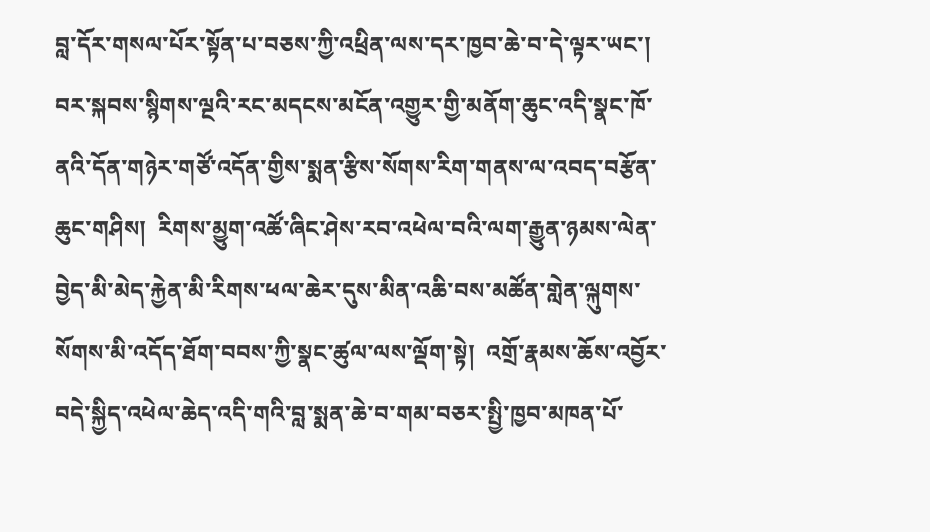བླ་དོར་གསལ་པོར་སྟོན་པ་བཅས་ཀྱི་འཕྲིན་ལས་དར་ཁྱབ་ཆེ་བ་དེ་ལྟར་ཡང་།  བར་སྐབས་སྙིགས་ལྔའི་རང་མདངས་མངོན་འགྱུར་གྱི་མནོག་ཆུང་འདི་སྣང་ཁོ་ནའི་དོན་གཉེར་གཙོ་འདོན་གྱིས་སྨན་རྩིས་སོགས་རིག་གནས་ལ་འབད་བརྩོན་ཆུང་གཤིས།  རིགས་མྱུག་འཚོ་ཞིང་ཤེས་རབ་འཕེལ་བའི་ལག་རྒྱུན་ཉམས་ལེན་བྱེད་མི་མེད་རྐྱེན་མི་རིགས་ཕལ་ཆེར་དུས་མིན་འཆི་བས་མཚོན་གླེན་ལྐུགས་སོགས་མི་འདོད་ཐོག་བབས་ཀྱི་སྣང་ཚུལ་ལས་ལྡོག་སྟེ།  འགྲོ་རྣམས་ཆོས་འབྱོར་བདེ་སྐྱིད་འཕེལ་ཆེད་འདི་གའི་བླ་སྨན་ཆེ་བ་གམ་བཅར་སྤྱི་ཁྱབ་མཁན་པོ་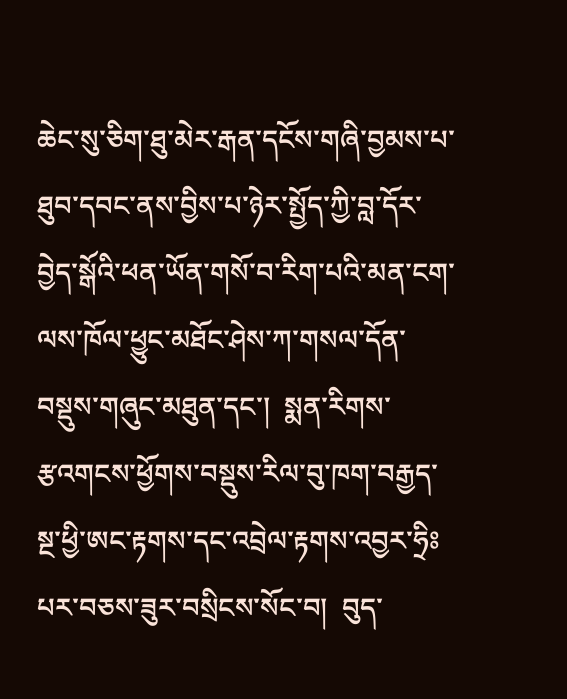ཆེང་སུ་ཅིག་ཐུ་མེར་རྒན་དངོས་གཞི་བྱམས་པ་ཐུབ་དབང་ནས་བྱིས་པ་ཉེར་སྤྱོད་ཀྱི་བླ་དོར་བྱེད་སྒོའི་ཕན་ཡོན་གསོ་བ་རིག་པའི་མན་ངག་ལས་ཁོལ་ཕྱུང་མཐོང་ཤེས་ཀ་གསལ་དོན་བསྡུས་གཞུང་མཐུན་དང་།  སྨན་རིགས་རྩའགངས་ཕྱོགས་བསྡུས་རིལ་བུ་ཁག་བརྒྱད་སྔ་ཕྱི་ཨང་རྟགས་དང་འབྲེལ་རྟགས་འབྱར་ཧྲིཿཔར་བཅས་ཟུར་བསྲིངས་སོང་བ།  བུད་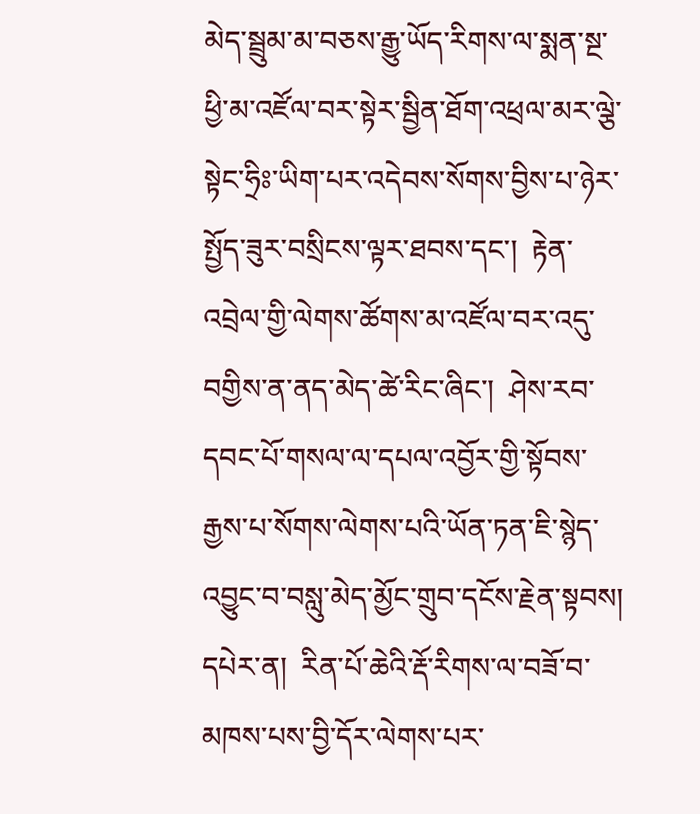མེད་སྦྲུམ་མ་བཅས་རྒྱུ་ཡོད་རིགས་ལ་སྨན་སྔ་ཕྱི་མ་འཛོལ་བར་སྟེར་སྦྱིན་ཐོག་འཕྲལ་མར་ལྕེ་སྟེང་ཧྲིཿ་ཡིག་པར་འདེབས་སོགས་བྱིས་པ་ཉེར་སྤྱོད་ཟུར་བསྲིངས་ལྟར་ཐབས་དང་།  རྟེན་འབྲེལ་གྱི་ལེགས་ཚོགས་མ་འཛོལ་བར་འདུ་བགྱིས་ན་ནད་མེད་ཚེ་རིང་ཞིང་།  ཤེས་རབ་དབང་པོ་གསལ་ལ་དཔལ་འབྱོར་གྱི་སྟོབས་རྒྱས་པ་སོགས་ལེགས་པའི་ཡོན་ཏན་ཇི་སྙེད་འབྱུང་བ་བསླུ་མེད་མྱོང་གྲུབ་དངོས་རྗེན་སྟབས།  དཔེར་ན།  རིན་པོ་ཆེའི་རྡོ་རིགས་ལ་བཟོ་བ་མཁས་པས་བྱི་དོར་ལེགས་པར་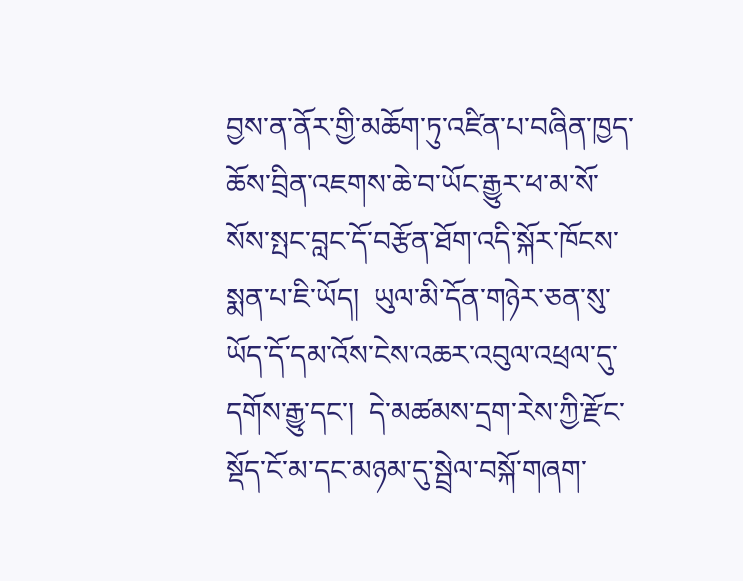བྱས་ན་ནོར་གྱི་མཆོག་ཏུ་འཛིན་པ་བཞིན་ཁྱད་ཆོས་བྲིན་འཇགས་ཆེ་བ་ཡོང་རྒྱུར་ཕ་མ་སོ་སོས་སྤང་བླང་དོ་བརྩོན་ཐོག་འདི་སྐོར་ཁོངས་སྨན་པ་ཇི་ཡོད།  ཡུལ་མི་དོན་གཉེར་ཅན་སུ་ཡོད་དོ་དམ་འོས་ངེས་འཆར་འབུལ་འཕྲལ་དུ་དགོས་རྒྱུ་དང་།  དེ་མཚམས་དྲག་རེས་ཀྱི་རྫོང་སྡོད་ངོ་མ་དང་མཉམ་དུ་སྦྲེལ་བསྐོ་གཞག་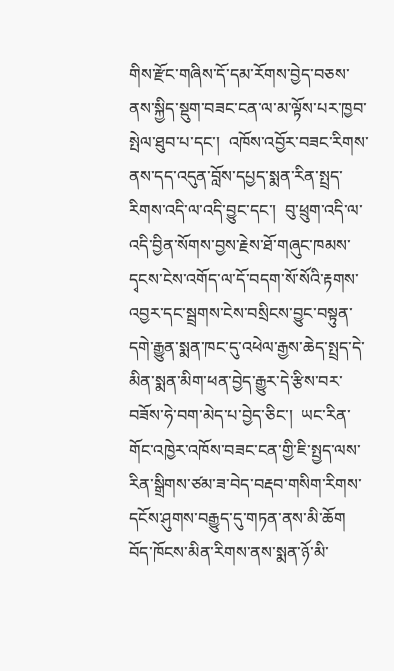གིས་རྫོང་གཞིས་དོ་དམ་རོགས་བྱེད་བཅས་ནས་སྐྱིད་སྡུག་བཟང་ངན་ལ་མ་ལྟོས་པར་ཁྱབ་སྤེལ་ཐུབ་པ་དང་།  འཁོས་འབྱོར་བཟང་རིགས་ནས་དད་འདུན་བློས་དཔྱད་སྨན་རིན་སྤྲད་རིགས་འདི་ལ་འདི་བྱུང་དང་།  བུ་ཕྲུག་འདི་ལ་འདི་བྱིན་སོགས་བྱས་རྗེས་ཐོ་གཞུང་ཁམས་དྭངས་ངེས་འགོད་ལ་དོ་བདག་སོ་སོའི་རྟགས་འབྱར་དང་སྦྲགས་ངེས་བསྲིངས་བྱུང་བསྟུན་དགེ་རྒྱུན་སྨན་ཁང་དུ་འཕེལ་རྒྱས་ཆེད་སྤྲད་དེ་མིན་སྨན་མིག་ཕན་བྱེད་རྒྱུར་དེ་རྩིས་བར་བཟོས་ཧེ་བག་མེད་པ་བྱེད་ཅིང་།  ཡང་རིན་གོང་འཁྱེར་འཁོས་བཟང་ངན་གྱི་ཇི་སྤྱད་ལས་རིན་སྒྲིགས་ཙམ་ཟ་བེད་བརྡབ་གསིག་རིགས་དངོས་ཤུགས་བརྒྱུད་དུ་གཏན་ནས་མི་ཆོག  བོད་ཁོངས་མིན་རིགས་ནས་སྨན་ཉོ་མི་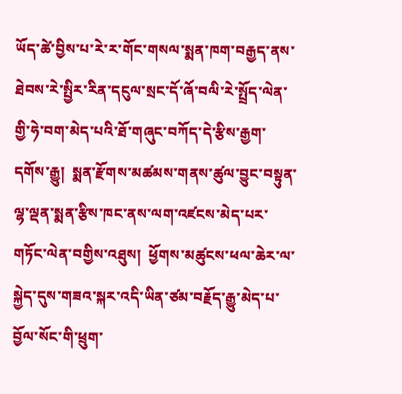ཡོད་ཚེ་བྱིས་པ་རེ་ར་གོང་གསལ་སྨན་ཁག་བརྒྱད་ནས་ཐེབས་རེ་སྤྱིར་རིན་དངུལ་སྲང་དོ་ཞོ་བལི་རེ་སྤྲོད་ལེན་གྱི་ཧེ་བག་མེད་པའི་ཐོ་གཞུང་བཀོད་དེ་རྩིས་རྒྱག་དགོས་རྒྱུ།  སྨན་རྫོགས་མཚམས་གནས་ཚུལ་བྱུང་བསྟུན་ལྷ་ལྡན་སྨན་རྩིས་ཁང་ནས་ལག་འཛངས་མེད་པར་གཏོང་ལེན་བགྱིས་འཐུས།  ཕྱོགས་མཚུངས་ཕལ་ཆེར་ལ་སྐྱེད་དུས་གཟའ་སྐར་འདི་ཡིན་ཙམ་བརྗོད་རྒྱུ་མེད་པ་བྱོལ་སོང་གི་ཕྲུག་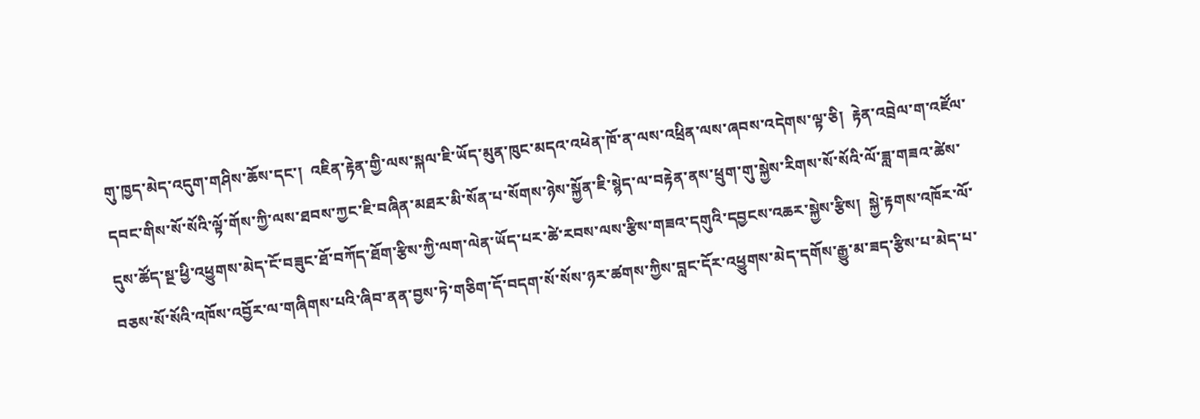གུ་ཁྱད་མེད་འདུག་གཤིས་ཆོས་དང་།  འཇིན་རྟེན་གྱི་ལས་སྐལ་ཇི་ཡོད་མུན་ཁུང་མདའ་འཕེན་ཁོ་ན་ལས་འཕྲིན་ལས་ཞབས་འདེགས་ལྟ་ཅི།  རྟེན་འབྲེལ་ག་འཛོལ་དབང་གིས་སོ་སོའི་ལྟོ་གོས་ཀྱི་ལས་ཐབས་ཀྱང་ཇི་བཞིན་མཐར་མི་སོན་པ་སོགས་ཉེས་སྐྱོན་ཇི་སྙེད་ལ་བརྟེན་ནས་ཕྲུག་གུ་སྐྱེས་རིགས་སོ་སོའི་ལོ་ཟླ་གཟའ་ཚེས་དུས་ཚོད་སྔ་ཕྱི་འཕྱུགས་མེད་ངོ་བཟུང་ཐོ་བཀོད་ཐོག་རྩིས་ཀྱི་ལག་ལེན་ཡོད་པར་ཚེ་རབས་ལས་རྩིས་གཟའ་དགུའི་དབྱངས་འཆར་སྐྱེས་རྩིས།  སྐྱེ་རྟགས་འཁོར་ལོ་བཅས་སོ་སོའི་འཁོས་འབྱོར་ལ་གཞིགས་པའི་ཞིབ་ནན་བྱས་ཏེ་གཅིག་དོ་བདག་སོ་སོས་ཉར་ཚགས་ཀྱིས་བླང་དོར་འཕྱུགས་མེད་དགོས་རྒྱུ་མ་ཟད་རྩིས་པ་མེད་པ་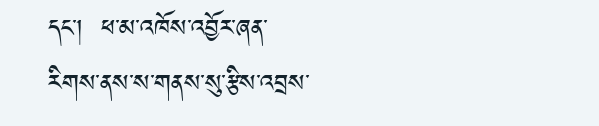དང་།  ཕ་མ་འཁོས་འབྱོར་ཞན་རིགས་ནས་ས་གནས་སུ་རྩིས་འབྲས་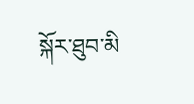སྐོར་ཐུབ་མི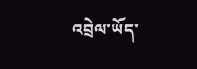འབྲེལ་ཡོད་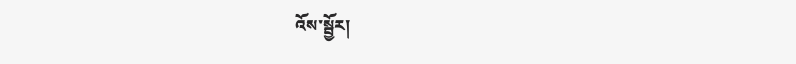འོས་སྦྱོར།